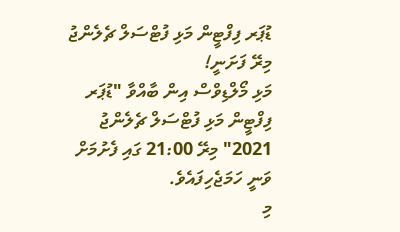ޑުޕަރ ފިފްޓީން މަޅި ފުޓްސަލް ޗެލެންޖު މިރޭ ފަށަނީ!
މަޅި މޯލްޑިވްސް އިން ބާއްވާ "ޑުޕަރ ފިފްޓީން މަޅި ފުޓްސަލް ޗެލެންޖު 2021" މިރޭ 21:00 ގައި ފެށުމަށް ވަނީ ހަމަޖެހިފައެވެ.
މި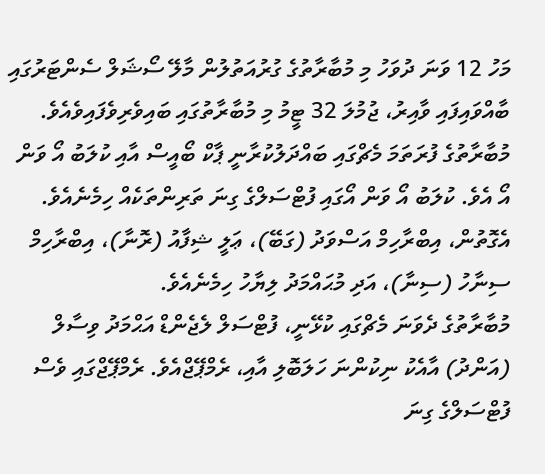މަހު 12 ވަނަ ދުވަހު މި މުބާރާތުގެ ގުރުއަތުލުން މާލޭ ސޯޝަލް ސެންޓަރުގައި ބާއްވައިފައި ވާއިރު، ޖުމުލަ 32 ޓީމު މި މުބާރާތުގައި ބައިވެރިވެފައިވެއެވެ.
މުބާރާތުގެ ފުރަތަމަ މެޗްގައި ބައްދަލުކުރާނީ ޕާކް ބޯއީސް އާއި ކުލަބު އޯ ވަން އޯ އެވެ. ކުލަބު އޯ ވަން އޯގައި ފުޓްސަލްގެ ގިނަ ތަރިންތަކެއް ހިމެނެއެވެ. އެގޮތުން، އިބްރާހިމް އަސްވަދު (ގަބޭ)، ޢަލީ ޝިފާއު (ރޮނާ)، އިބްރާހިމް ސިނާހު (ސިނާ)، އަދި މުޙައްމަދު ލިޔާހު ހިމެނެއެވެ.
މުބާރާތުގެ ދެވަނަ މެޗްގައި ކުޅޭނީ، ފުޓްސަލް ލެޖެންޑް އަޙްމަދު ވިސާލް (އަންދު) އާއެކު ނިކުންނަ ހަލަބޮލި އާއި، ރެމްޕޭޖްއެވެ. ރެމްޕޭޖްގައި ވެސް ފުޓްސަލްގެ ގިނަ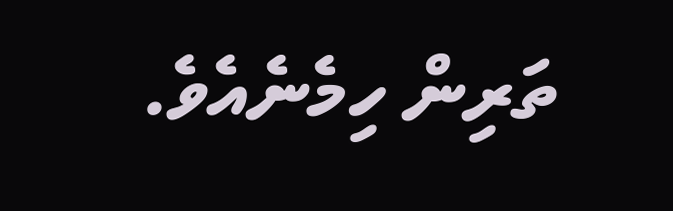ތަރިން ހިމެނެއެވެ.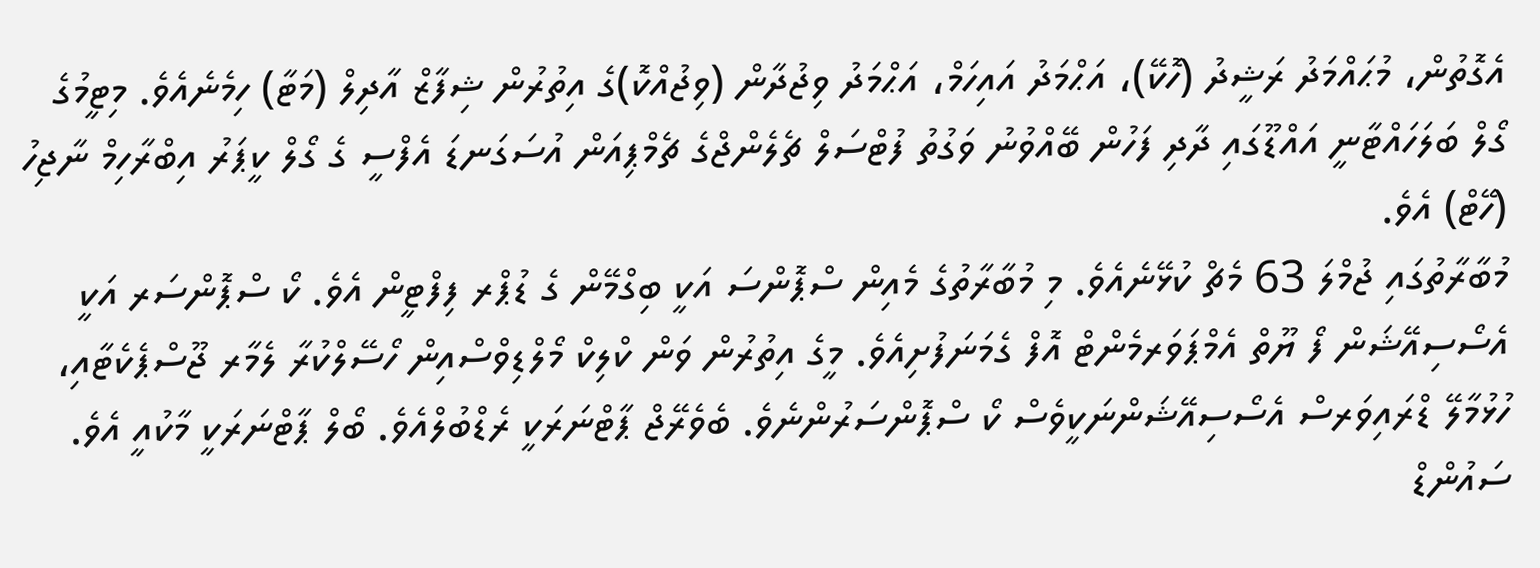އެގޮތުން، މުޙައްމަދު ރަޝީދު (ހޮކޭ)، އަޙްމަދު އައިހަމް، އަޙްމަދު ވިޖުދާން (ވިޖުއްކޮ)ގެ އިތުރުން ޝިފާޒް އާދިލް (މަޓާ) ހިމެނެއެވެ. މިޓީމުގެ ގޯލް ބަލަހައްޓާނީ އައްޑޫގައި ދާދި ފަހުން ބޭއްވުނު ވަގުތު ފުޓްސަލް ޗެލެންޖްގެ ޗެމްޕިއަން އުސަގަނޑަ އެފްސީ ގެ ގޯލް ކީޕަރު އިބްރާހިމް ނާޖިހު (ހޭޓް) އެވެ.
މުބާރާތުގައި ޖުމްލަ 63 މެޗް ކުޅޭނެއެވެ. މި މުބާރާތުގެ މެއިން ސްޕޮންސަ އަކީ ބިގްމޭން ގެ ޑުޕްރ ފިފްޓީން އެވެ. ކޯ ސްޕޮންސަރ އަކީ އެސޯސިއޭޝަން ފޯ ޔޫތް އެމްޕަވަރމެންޓް އޮފް ގެމަނަފުށިއެވެ. މީގެ އިތުރުން ވަން ކްލިކް މޯލްޑިވްސްއިން ހޯސޭލްކުރާ ލެމާރ ޖޫސްޕެކެޓާއި، ހުޅުމާލޭ ޑްރައިވަރސް އެސޯސިއޭޝަންނަކީވެސް ކޯ ސްޕޮންސަރުންނެވެ. ބެވެރޭޖް ޕާޓްނަރަކީ ރެޑްބުލްއެވެ. ބޯލް ޕާޓްނަރަކީ މާކުއީ އެވެ. ސައުންޑް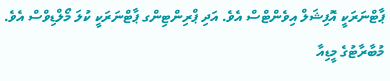ޕާޓްނަރަކީ އޮފިޝަލް އިވެންޓްސް އެވެ. އަދި ޕްރިންޓިންގ ޕާޓްނަރަކީ ކުލަ މޯލްޑިވްސް އެވެ. މުބާރާޓުގެ މީޑިއާ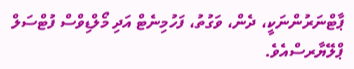ޕާޓްނަރުންނަކީ، ދެން، ވަގުތު، ފަހުމިނެޓް އަދި މޯލްޑިވްސް ފުޓްސަލް ޕްލޭޔާރސްއެވެ.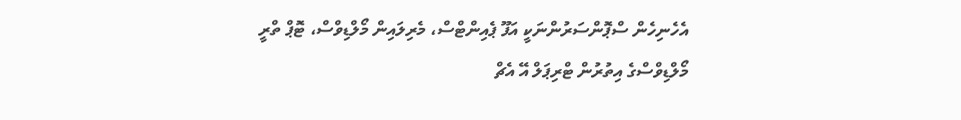އެހެނިހެން ސްޕޮންސަރުންނަކީ އަފޫ ޕެއިންޓްސް، މެރިލައިން މޯލްޑިވްސް، ޓޮޕް ތްރީ މޯލްޑިވްސްގެ އިތުރުން ޓްރިޕަލް އޭ އެޗް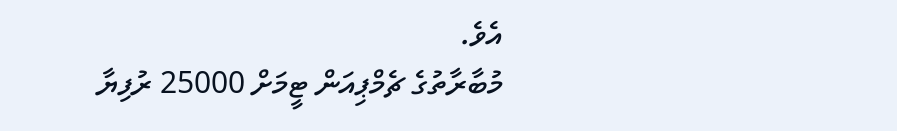އެވެ.
މުބާރާތުގެ ޗެމްޕިއަން ޓީމަށް 25000 ރުފިޔާ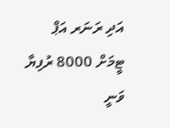އަދި ރަނަރ އަޕް ޓީމަށް 8000 ރުފިޔާ ވަނީ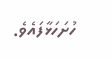ހުށަހަޅާފައެވެ.